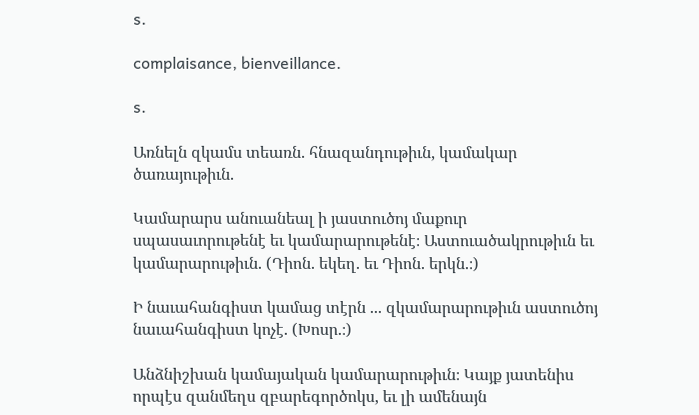s.

complaisance, bienveillance.

s.

Առնելն զկամս տեառն. հնազանդութիւն, կամակար ծառայութիւն.

Կամարարս անուանեալ ի յաստուծոյ մաքուր սպասաւորութենէ եւ կամարարութենէ։ Աստուածակրութիւն եւ կամարարութիւն. (Դիոն. եկեղ. եւ Դիոն. երկն.։)

Ի նաւահանգիստ կամաց տէրն ... զկամարարութիւն աստուծոյ նաւահանգիստ կոչէ. (Խոսր.։)

Անձնիշխան կամայական կամարարութիւն։ Կայք յատենիս որպէս զանմեղս զբարեգործոկս, եւ լի ամենայն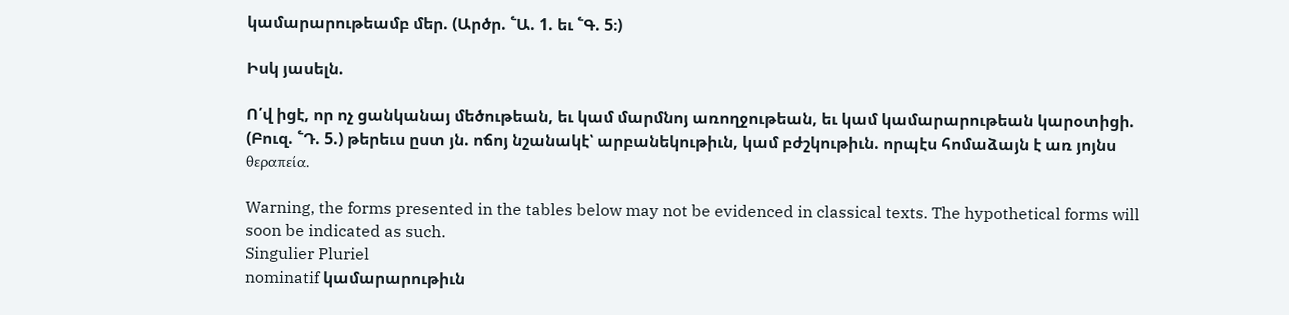կամարարութեամբ մեր. (Արծր. ՟Ա. 1. եւ ՟Գ. 5։)

Իսկ յասելն.

Ո՛վ իցէ, որ ոչ ցանկանայ մեծութեան, եւ կամ մարմնոյ առողջութեան, եւ կամ կամարարութեան կարօտիցի. (Բուզ. ՟Դ. 5.) թերեւս ըստ յն. ոճոյ նշանակէ՝ արբանեկութիւն, կամ բժշկութիւն. որպէս հոմաձայն է առ յոյնս θεραπεία.

Warning, the forms presented in the tables below may not be evidenced in classical texts. The hypothetical forms will soon be indicated as such.
Singulier Pluriel
nominatif կամարարութիւն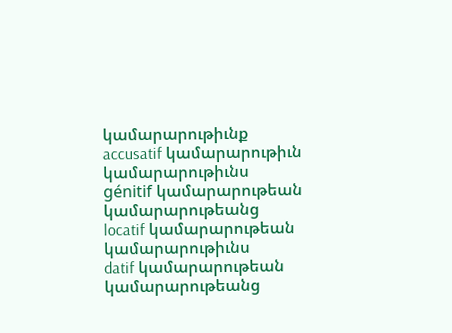կամարարութիւնք
accusatif կամարարութիւն կամարարութիւնս
génitif կամարարութեան կամարարութեանց
locatif կամարարութեան կամարարութիւնս
datif կամարարութեան կամարարութեանց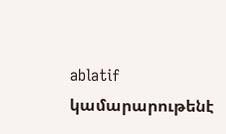ablatif կամարարութենէ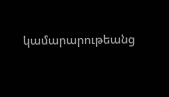կամարարութեանց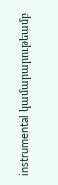instrumental կամարարութեամբ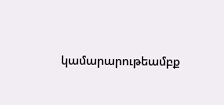կամարարութեամբք